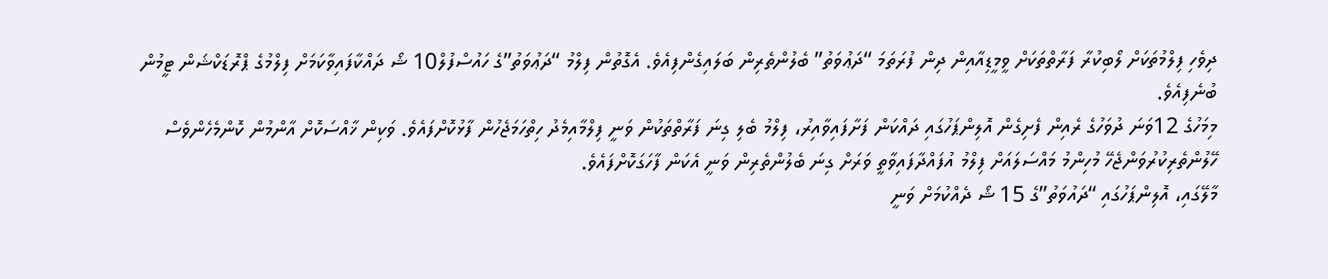ދިވެހި ފިލްމުތަކަށް ލޯބިކުރާ ފަރާތްތަކަށް ވީމީޑިއާއިން ދިން ފުރަތަމަ “ދަޢުވަތު” ބެލުންތެރިން ބަލައިގެންފިއެވެ. އެގޮތުން ފިލްމު “ދަޢުވަތު”ގެ ހައުސްފުލް10 ޝޯ ދައްކާފައިވާކަމަށް ފިލްމުގެ ޕްރޮޑަކްޝަން ޓީމުން ބުނެފިއެވެ.
މިމަހުގެ 12ވަނަ ދުވަހުގެ ރެއިން ފެށިގެން އޮލިންޕަހުގައި ދައްކަން ފަށާފައިވާއިރު، ފިލްމު ބެލި ގިނަ ފަރާތްތަކުން ވަނީ ފިލްމާއިމެދު ހިތްހަމަޖެހުން ފާޅުކޮށްފައެވެ. ވަކިން ޚާއްސަކޮށް އާންމުން ކޮންމެހެންވެސް ހޭލުންތެރިކުރުވަންޖެހޭ މުހިންމު މައްސަލައަށް ފިލްމު އުފައްދާފައިވާތީ ވަރަށް ގިނަ ބެލުންތެރިން ވަނީ އެކަން ފާހަގަކޮށްފައެވެ.
މާލޭގައި، އޮލިންޕަހުގައި “ދައުވަތު”ގެ 15 ޝޯ ދެއްކުމަށް ވަނީ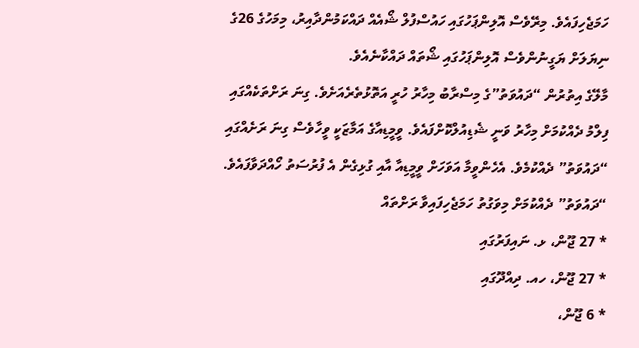ހަމަޖެހިފައެވެ. މިރޭވެސް އޮލިންޕަހުގައި ހައުސްފުލް ޝޯއެއް ދައްކަމުންދާއިރު، މިމަހުގެ 26ގެ ނިޔަލަށް ޔަގީނުންވެސް އޮލިންޕަހުގައި ޝޯތައް ދައްކާނެއެވެ.
މާލޭގެ އިތުރުން “ދައުވަތު”ގެ މިސްރާބު މިހާރު ހުރީ އަތޮޅުތެރެއަށެވެ. ގިނަ ރަށްތަކެއްގައި ފިލްމު ދެއްކުމަށް މިހާރު ވަނީ ޝެޑިއުލްކޮށްފައެވެ. ވީމީޑިއާގެ އަމާޒަކީ ވީހާވެސް ގިނަ ރަށެއްގައި “ދައުވަތު” ދެއްކުމެވެ. އެހެންވީމާ އަވަހަށް ވީމީޑިއާ އާއި ގުޅިގެން އެ ފުރުސަތު ހޯއްދަވާފައެވެ.
“ދައުވަތު” ދެއްކުމަށް މިވަގުތު ހަމަޖެހިފައިވާ ރަށްތައް
* 27 ޖޫން، ޅ. ނައިފަރުގައި
* 27 ޖޫން، ހއ. ދިއްދޫގައި
* 6 ޖޫން،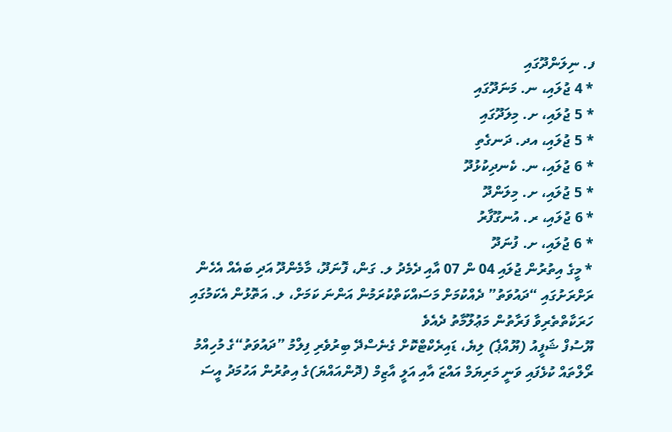ފ. ނިލަންދޫގައި
* 4 ޖުލައި، ނ. މަނަދޫގައި
* 5 ޖުލައި، ށ. މިލަދޫގައި
* 5 ޖުލައި، އދ. ދަނގެތި
* 6 ޖުލައި، ނ. ކެނދިކުޅުދޫ
* 5 ޖުލައި، ށ. މިލަންދޫ
* 6 ޖުލައި، ރ. އުނގޫފާރު
* 6 ޖުލައި، ށ. ފުނަދޫ
* މީގެ އިތުރުން ޖުލައި 04 ން 07 އާއި ދެމެދު ލ. ގަން، ފޮނަދޫ، މާމެންދޫ އަދި ބައެއް އެހެން ރަށްރަށުގައި “ދައުވަތު” ދެއްކުމަށް މަސައްކަތްކުރަމުން އަންނަ ކަމަށް، ލ. އަތޮޅުން އެކަމުގައި ހަރަކާތްތެރިވާ ފަރާތުން މަޢުލޫމާތު ދެއެވެ
ޔޫސުފް ޝަފީއު (ޔޫއްޕެ) ލިޔެ، ޑައިރެކްޓްކޮށް ގެނެސްދޭ ބިރުވެރި ފިލްމު ”ދައުވަތު“ގެ މުހިއްމު ރޯލްތައް ކުޅެފައި ވަނީ މަރިޔަމް އައްޒަ އާއި އަލީ އާޒިމް (ދޮންއައްޔަ)ގެ އިތުރުން އަހުމަދު އީސަ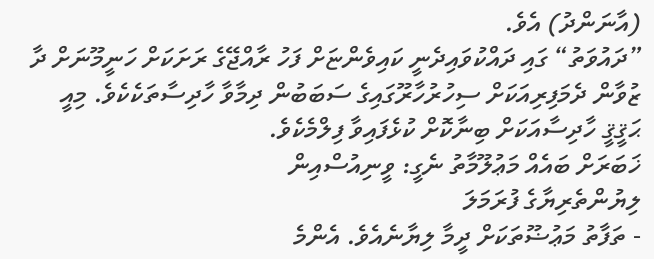(އާނަންދު) އެވެ.
”ދައުވަތު“ ގައި ދައްކުވައިދެނީ ކައިވެންޏަށް ފަހު ރާއްޖޭގެ ރަށަކަށް ހަނީމޫނަށް ދާ ޒުވާން ދެމަފިރިއަކަށް ސިހުރުހާރޫގައިގެ ސަބަބުން ދިމާވާ ހާދިސާތަކެކެވެ. މިއީ ޙަޤީޤީ ހާދިސާއަކަށް ބިނާކޮށް ކުޅެފައިވާ ފިލްމެކެވެ.
ޚަބަރަށް ބައެއް މަޢުލޫމާތު ނެގީ: ވީނިއުސްއިން
ލިޔުންތެރިޔާގެ ފުރަމަލަ
- ތަފާތު މަޢުޟޫތަކަށް ދީމާ ލިޔާނެއެވެ. އެންމެ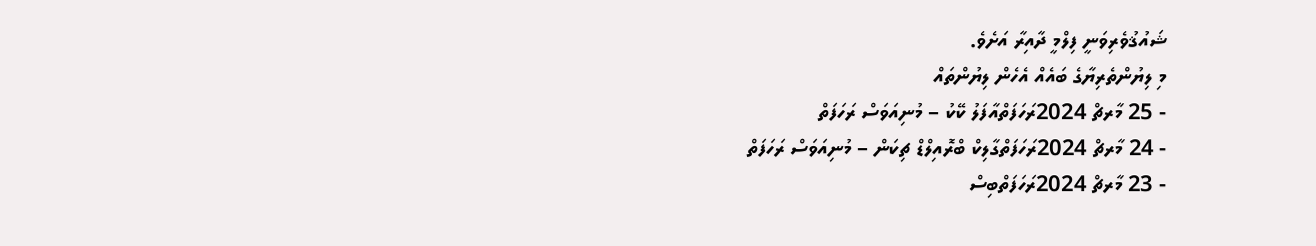ޝައުޤުވެރިވަނީ ފިލްމީ ދާއިރާ އަށެވެ.
މި ލިޔުންތެރިޔާގެ ބައެއް އެހެން ލިޔުންތައް
- 25 މާރޗް 2024ރަހަފަތްއާފަލު ކޭކު – މުނިއަވަސް ރަހަފަތް
- 24 މާރޗް 2024ރަހަފަތްގާލިކް ބްރޮއިލްޑް ޗިކަން – މުނިއަވަސް ރަހަފަތް
- 23 މާރޗް 2024ރަހަފަތްބިސް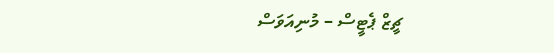ޗީޒް ޕެޓީސް – މުނިއަވަސް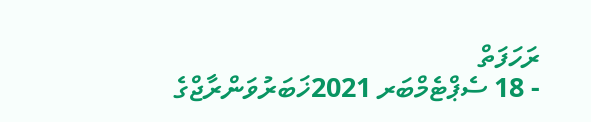ރަހަފަތް
- 18 ސެޕްޓެމްބަރ 2021ޚަބަރުވަންރާޖްގެ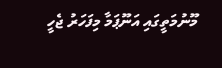މޫނުމަތީގައި އަނޫޕަމާ މިފަހަރު ޖެހީ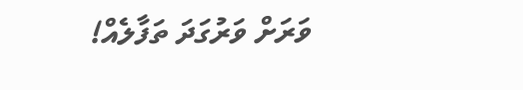ވަރަށް ވަރުގަދަ ތަފާލެއް!